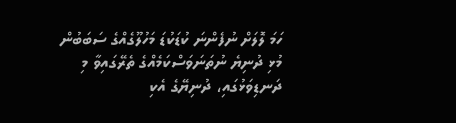ހަމަ ލޮލަށް ނުފެންނަ ކުޑަކުޑަ މަހުލޫގެއްގެ ސަބަބުން މުޅި ދުނިޔެ ނުތަނަވަސްކަމެއްގެ ތެރޭގައިވާ މި ދަނޑިވަޅުގައި، ދުނިޔޭގެ އެކި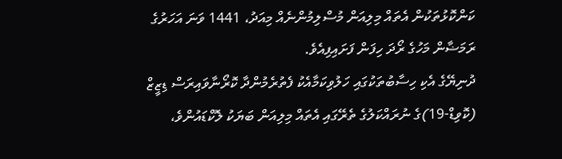ކަންކޮޅުތަކުން އެތައް މިލިއަން މުސްލިމުންނެއް މިއަދު، 1441 ވަނަ އަހަރުގެ ރަމަޟާން މަހުގެ ރޯދަ ހިފަން ފަށައިފިއެވެ.
ދުނިޔޭގެ އެކި ހިސާބުތަކުގައި ހަލުވިކަމާއެކު ފެތުރެމުންދާ ކޮރޯނާވައިރަސް ޑިޒީޒް (ކޮވިޑް-19)ގެ ނުރައްކަލުގެ ތެރޭގައި އެތައް މިލިއަން ބަޔަކު ލޮކްޑައުންވެ،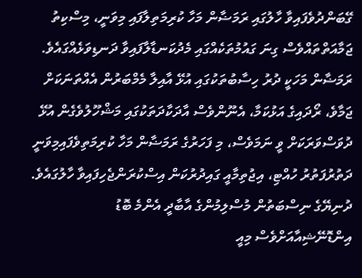ގޭބަންދުވެފައިވާ ހާލުގައި ރަމަޟާން މަހާ ކުރިމަތިލާފައި މިވަނީ، މިސްކިތު ޖަމާއަތްތައްވެސް ގިނަ ގައުމުތަކެއްގައި މެދުކަނޑާލާފައިވާ ދަނޑިވަޅެއްގައެވެ.
ރަމަޟާން މަހަކީ ދުރު ހިސާބުތަކުގައި އުޅޭ އާއިލާ މެމްބަރުން އެއްތަނަކަށް ޖަމާވެ، ރޯދައިގެ އަޅުކަމާ، އެނޫންވެސް އާދަކާދަތަކުގައި މަޝްހޫލުވެގެން އުޅޭ ދުވަސްވަރަކަށް ވީ ނަމަވެސް، މި ފަހަރުގެ ރަމަޟާން މަހާ ކުރިމަތިވެފައިމިވަނީ ދަތުރުފަތުރު ހުއްޓި، އިޖުތިމާއީ ގައިދުރުކަން އިސްކުރަންޖެހިފައިވާ ހާލުގައެވެ.
ދުނިޔޭގެ ނިސްބަތުން މުސްލިމުންގެ އާބާދީ އެންމެ ބޮޑު އިންޑޮނޭޝިއާއަށްވެސް މިއީ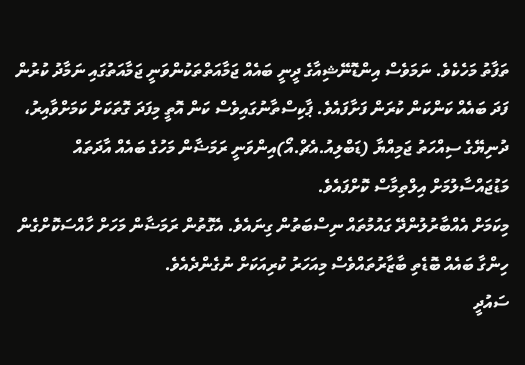ތަފާތު މަހެކެވެ. ނަމަވެސް އިންޑޮނޭޝިއާގެ ދީނީ ބައެއް ޖަމާއަތްތަކުންވަނީ ޖަމާއަތުގައި ނަމާދު ކުރުން ފަދަ ބައެއް ކަންކަން ކުރަން ފަށާފައެވެ. ޕާކިސްތާނުގައިވެސް ކަން އޮތީ މިފަދަ ގޮތަކަށް ކަމަށްވާއިރު، ދުނިޔޭގެ ސިއްހަތު ޖަމިއްޔާ (ޑަބްލިއު.އެޗް.އޯ)އިންވަނީ ރަމަޟާން މަހުގެ ބައެއް އާދަތައް މަޑުޖައްސާލުމަށް އިލްތިމާސް ކޮށްފައެވެ.
މިކަމަށް އެއްބާރުލުންދޭ ގައުމުތައް ނިސްބަތުން ގިނައެވެ. އެގޮތުން ރަމަޟާން މަހަށް ހާއްސަކޮށްގެން ހިންގާ ބައެއް ބޮޑެތި ބާޒާރުތައްވެސް މިއަހަރު ކުރިއަކަށް ނުގެންދެއެވެ.
ސައުދީ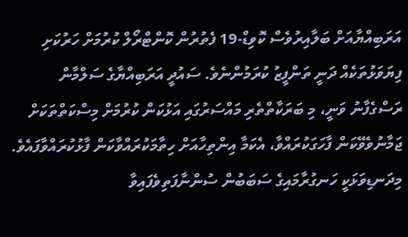އަރަބިއްޔާއަށް ބަލާއިރުވެސް ކޮވިޑް-19 ފެތުރުން ކޮންޓްރޯލް ކުރުމަށް ހަރުކަށި ފިޔަވަޅުތަކެއް ދަނީ ތަންފީޒު ކުރަމުންނެވެ. ސައުދީ އަރަބިއްޔާގެ ސަލްމާން ރަސްގެފާނު ވަނީ، މި ބަރަކާތްތެރި މައްސަރުގައި އަޅުކަން ކުރުމަށް މިސްކަތްތަކަށް ޖަމާނުވެވޭކަން ފާހަގަކުރައްވާ، އެކަމާ އިންތިހާއަށް ހިތާމަކުރައްވާކަން ފާޅުކުރައްވާފައެވެ.
މިދަނޑިވަޅަކީ ހަނގުރާމައިގެ ސަބަބުން ސުންނާފަތިވެފައިވާ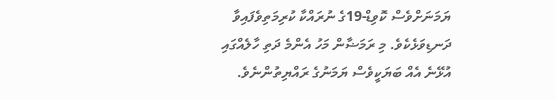ޔަމަނަށްވެސް ކޮވިޑް-19ގެ ނުރައްކާ ކުރިމަތިވެފައިވާ ދަނޑިވަޅެކެވެ. މި ރަމަޟާން މަހު އެންމެ ދަތި ހާލެއްގައި އުޅޭނެ އެއް ބަޔަކީވެސް ޔަމަނުގެ ރައްޔިތުންނެވެ.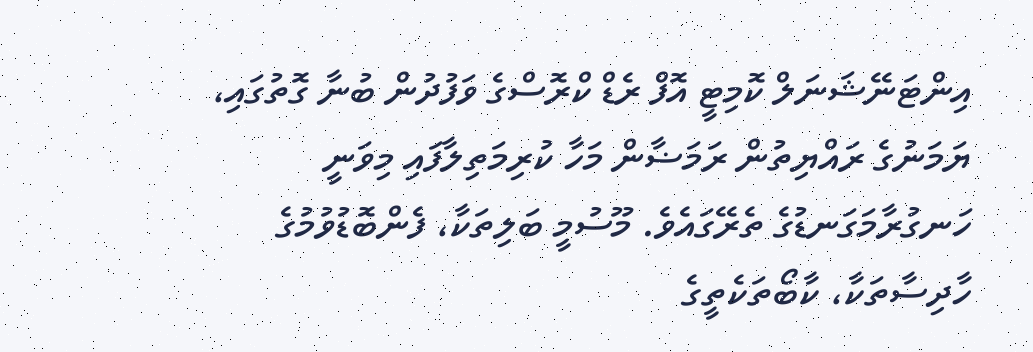އިންޓަނޭޝަނަލް ކޮމިޓީ އޮފް ރެޑް ކްރޮސްގެ ވަފުދުން ބުނާ ގޮތުގައި، ޔަމަނުގެ ރައްޔިތުން ރަމަޟާން މަހާ ކުރިމަތިލާފައި މިވަނީ ހަނގުރާމަގަނޑުގެ ތެރޭގައެވެ. މޫސުމީ ބަލިތަކާ، ފެންބޮޑުވުމުގެ ހާދިސާތަކާ، ކާބޯތަކެތީގެ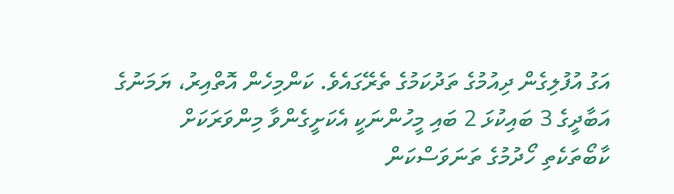އަގު އުފުލިގެން ދިއުމުގެ ތަދުކަމުގެ ތެރޭގައެވެ. ކަންމިހެން އޮތްއިރު، ޔަމަނުގެ އަބާދީގެ 3 ބައިކުޅަ 2 ބައި މީހުންނަކީ އެކަށީގެންވާ މިންވަރަކަށް ކާބޯތަކެތި ހޯދުމުގެ ތަނަވަސްކަން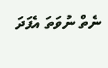ނެތް ނުވަތަ އެފަދަ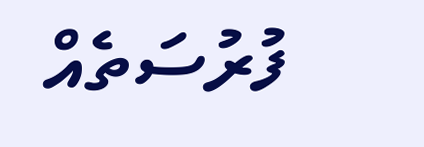ފުރުސަތެއް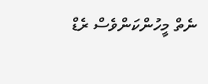ނެތް މީހުންކަންވެސް ރެޑް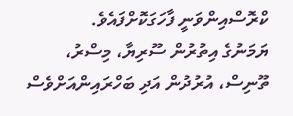ކްރޮސްއިންވަނީ ފާހަގަކޮށްފައެވެ.
ޔަމަނުގެ އިތުރުން ސޫރިޔާ، މިސްރު، ތޫނިސް، އުރުދުން އަދި ބަހްރައިންއަށްވެސް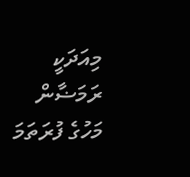މިއަދަކީ ރަމަޟާން މަހުގެ ފުރަތަމަ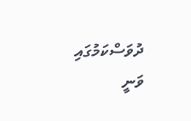ދުވަސްކަމުގައި ވަނީ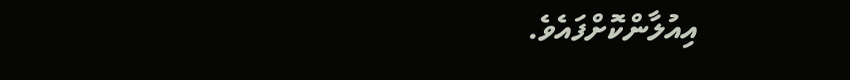އިއުލާންކޮށްފައެވެ.